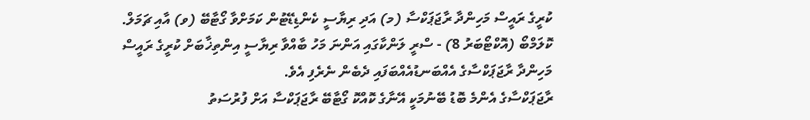ކުރީގެ ރައީސް މަހިންދާ ރާޖަޕަކްސާ (މ) އަދި ރިޔާސީ ކެންޑިޑޭޓުން ކަމަށްވާ ގޯޓާބޭ (ވ) އާއި ޗަމަލް.
ކޮލަމްބޯ (އޮކްޓޯބަރު 8) - ސްރީ ލަންކާގައި އަންނަ މަހު ބާއްވާ ރިޔާސީ އިންތިޚާބަށް ކުރީގެ ރައީސް މަހިންދާ ރާޖަޕަކްސާގެ އެއްބަނޑުއެއްބަފައި ދެބެން ނެރެފި އެވެ.
ރާޖަޕަކްސާގެ އެންމެ ބޮޑު ބޭނުމަކީ އޭނާގެ ކޮއްކޮ ގޯޓާބޭ ރާޖަޕަކްސާ އަށް ފުރުސަތު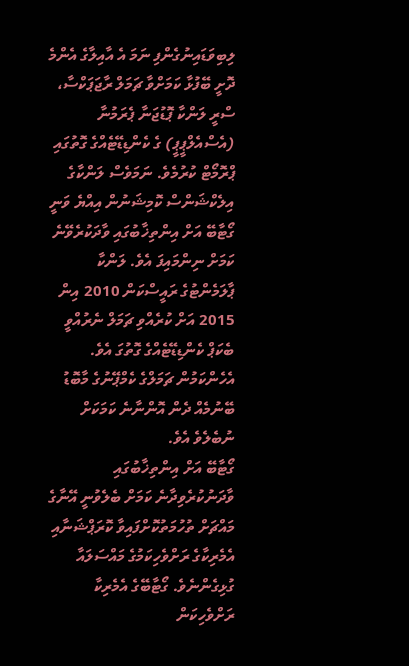ލިބިވަޑައިނުގެންފި ނަމަ އެ އާއިލާގެ އެންމެ ދޮށީ ބޭފުޅާ ކަމަށްވާ ޗަމަލް ރާޖަޕަކްސާ، ސްރީ ލަންކާ ޕޮޑުޖަނާ ޕެރަމުނާ (އެސްއެލްޕީޕީ) ގެ ކެންޑިޑޭޓެއްގެ ގޮތުގައި ޕްރޮމޯޓް ކުރުމެވެ. ނަމަވެސް ލަންކާގެ އިލެކްޝަންސް ކޮމިޝަނުން އިއްޔެ ވަނީ ގޯޓާބޭ އަށް އިންތިޚާބުގައި ވާދަކުރެވޭނެ ކަމަށް ނިންމައިފަ އެވެ. ލަންކާ ޕާލަމެންޓުގެ ރައީސްކަން 2010 އިން 2015 އަށް ކުރެއްވި ޗަމަލް ނެރުއްވީ ބެކަޕް ކެންޑިޑޭޓެއްގެ ގޮތުގަ އެވެ. އެހެންކަމުން ޗަމަލްގެ ކެމްޕޭނުގެ މާބޮޑު ބޭނުމެއް ދެން އޮންނާނެ ކަމަކަށް ނުބެލެވެ އެވެ.
ގޯޓާބޭ އަށް އިންތިޚާބުގައި ވާދަނުކުރެވިދާނެ ކަމަށް ބެލެވުނީ އޭނާގެ މައްޗަށް ތުހުމަތުކޮށްފައިވާ ކޮރަޕްޝަނާއި އެމެރިކާގެ ރަށްވެހިކަމުގެ މައްސަލައާ ގުޅިގެންނެވެ. ގޯޓާބޭގެ އެމެރިކާ ރަށްވެހިކަން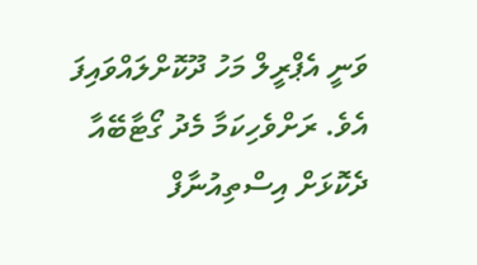ވަނީ އެޕްރީލް މަހު ދޫކޮށްލައްވައިފަ އެވެ. ރަށްވެހިކަމާ މެދު ގޯޓާބޭއާ ދެކޮޅަށް އިސްތިއުނާފް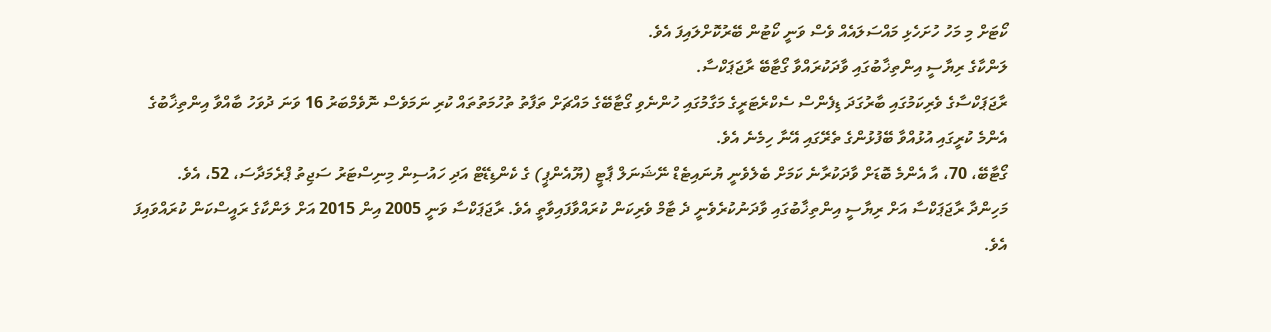ކޯޓަށް މި މަހު ހުށަހެޅި މައްސަލައެއް ވެސް ވަނީ ކޯޓުން ބޭރުކޮށްލައިފަ އެވެ.
ލަންކާގެ ރިޔާސީ އިންތިޚާބުގައި ވާދަކުރައްވާ ގޯޓާބޭ ރާޖަޕަކްސާ.
ރާޖަޕަކްސާގެ ވެރިކަމުގައި ބާރުގަދަ ޑިފެންސް ސެކްރެޓަރީގެ މަގާމުގައި ހުންނެވި ގޯޓާބޭގެ މައްޗަށް ތަފާތު ތުހުމަތުތައް ކުރި ނަމަވެސް ނޮވެމްބަރު 16 ވަނަ ދުވަހު ބާއްވާ އިންތިޚާބުގެ އެންމެ ކުރީގައި އުޅުއްވާ ބޭފުޅުންގެ ތެރޭގައި އޭނާ ހިމެނެ އެވެ.
ގޯޓާބޭ، 70، އާ އެންމެ ބޮޑަށް ވާދަކުރާނެ ކަމަށް ބެލެވެނީ ޔުނައިޓެޑް ނޭޝަނަލް ޕާޓީ (ޔޫއެންޕީ) ގެ ކެންޑިޑޭޓް އަދި ހައުސިން މިނިސްޓަރު ސަޖިތު ޕްރެމަދާސަ، 52، އެވެ.
މަހިންދާ ރާޖަޕަކްސާ އަށް ރިޔާސީ އިންތިޚާބުގައި ވާދަނުކުރެވެނީ ދެ ޓާމް ވެރިކަން ކުރައްވާފައިވާތީ އެވެ. ރާޖަޕަކްސާ ވަނީ 2005 އިން 2015 އަށް ލަންކާގެ ރައީސްކަން ކުރައްވައިފަ އެވެ.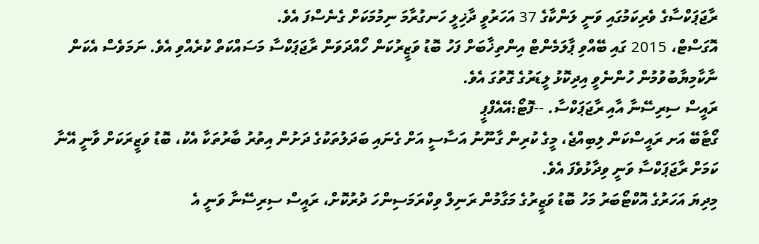ރާޖަޕަކްސާގެ ވެރިކަމުގައި ވަނީ ލަންކާގެ 37 އަހަރުވީ ދާޚިލީ ހަނގުރާމަ ނިމުމަކަށް ގެނެސްފަ އެވެ.
އޮގަސްޓް، 2015 ގައި ބޭއްވި ޕާލަމެންޓް އިންތިޚާބަށް ފަހު ބޮޑު ވަޒީރުކަން ހޯއްދަވަން ރާޖަޕަކްސާ މަސައްކަތް ކުރެއްވި އެވެ. ނަމަވެސް އެކަން ނާކާމިޔާބުވުމުން ހުންނެވީ އިދިކޮޅު ލީޑަރުގެ ގޮތުގަ އެވެ.
ރައީސް ސިރިސޭނާ އާއި ރާޖަޕަކްސާ. --ފޮޓޯ:އޭއެފްޕީ
ގޯޓާބޭ އަށ ރައީސްކަން ލިބިއްޖެ، މީގެ ކުރިން ގާނޫނު އަސާސީ އަށް ގެނައި ބަދަލުތަކުގެ ދަށުން އިތުރު ބާރުތަކާ އެކު، ބޮޑު ވަޒީރަކަށް ވާނީ އޭނާ ކަމަށް ރާޖަޕަކްސާ ވަނީ ވިދާޅުވެފަ އެވެ.
މިދިޔަ އަހަރުގެ އޮކްޓޯބަރު މަހު ބޮޑު ވަޒީރުގެ މަގާމުން ރަނިލް ވިކްރަމަސިންހަ ދުރުކޮށް، ރައީސް ސިރިސޭނާ ވަނީ އެ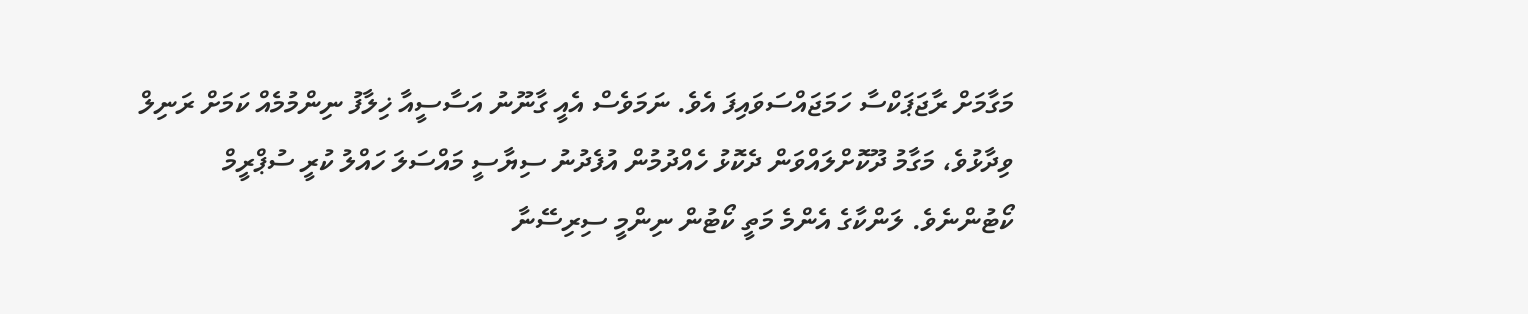މަގާމަށް ރާޖަޕަކްސާ ހަމަޖައްސަވައިފަ އެވެ. ނަމަވެސް އެއީ ގާނޫނު އަސާސީއާ ޚިލާފު ނިންމުމެއް ކަމަށް ރަނިލް ވިދާޅުވެ، މަގާމު ދޫކޮށްލައްވަން ދެކޮޅު ހެއްދުމުން އުފެދުނު ސިޔާސީ މައްސަލަ ހައްލު ކުރީ ސުޕްރީމް ކޯޓުންނެވެ. ލަންކާގެ އެންމެ މަތީ ކޯޓުން ނިންމީ ސިރިސޭނާ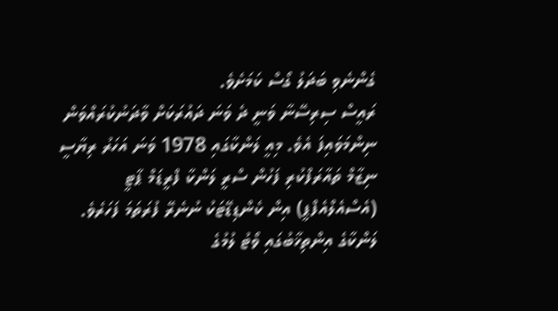ގެންނެވި ބަދަލު ގޯސް ކަމަށެވެ.
ރައީސް ސިރިސޭނާ ވަނީ ދެ ވަނަ ދައުރަކަށް ވާދަނުކުރައްވަން ނިންމަވައިފަ އެވެ. މިއީ ލަންކާގައި 1978 ވަނަ އަހަރު ރިޔާސީ ނިޒާމް ތައާރަފްކުރި ފަހުން ސްރީ ލަންކާ ފްރީޑަމް ޕާޓީ (އެސްއެލްއެފްޕީ) އިން ކެންޑިޑޭޓަކު ނުނެރޭ ފުރަތަމަ ފަހަރެވެ.
ލަންކާގެ އިންތިޚާބުގައި ވޯޓު ލުމުގެ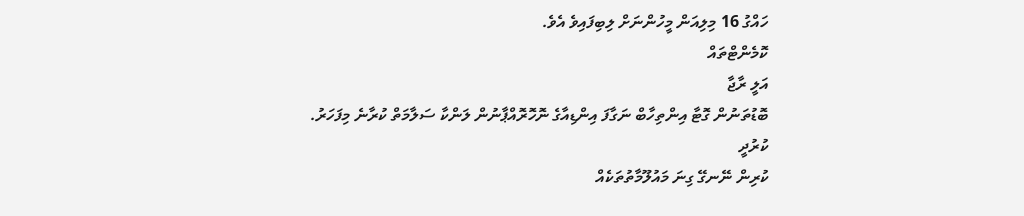ހައްގު 16 މިލިއަން މީހުންނަށް ލިބިފައިވެ އެވެ.
ކޮމެންޓްތައް
އަލީ ރާޖާ
ބޮޑުތަނުން ގޮޓާ އިންތިހާބް ނަގާފަ އިންޑިއާގެ ނޮހޮރޮއްޕާނުން ލަންކާ ސަލާމަތް ކުރާނެ މިފަހަރު.
ކުރުދީ
ކުރިން ނޭނގޭ ގިނަ މައުލޫމާތުތަކެއް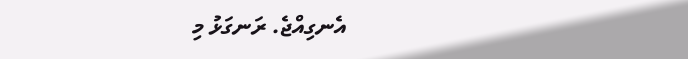އެނގިއްޖެ. ރަނގަޅު މި